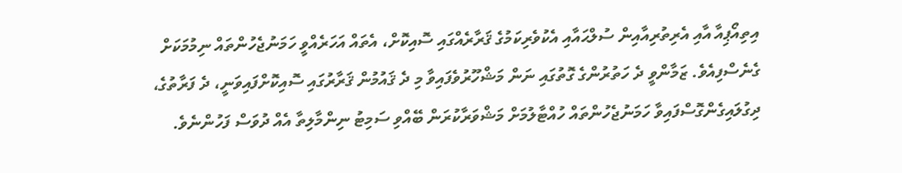އިތިއޯޕިއާ އާއި އެރިތުރިއާއިން ސުލްޙައާއި އެކުވެރިކަމުގެ ޤަރާރެއްގައި ސޮއިކޮށް، އެތައް އަހަރެއްވީ ހަމަނުޖެހުންތައް ނިމުމަކަށް ގެނެސްފިއެވެ. ޒަމާންވީ ދެ ހަތުރުންގެ ގޮތުގައި ނަން މަޝްހޫރުވެފައިވާ މި ދެ ޤައުމުން ޤަރާރުގައި ސޮއިކޮށްފައިވަނީ، ދެ ފަރާތުގެ، ދިގުލައިގެންގޮސްފައިވާ ހަމަނުޖެހުންތައް ހުއްޓާލުމަށް މަޝްވަރާކުރަން ބޭއްވި ސަމިޓު ނިންމާލިތާ އެއް ދުވަސް ފަހުންނެވެ.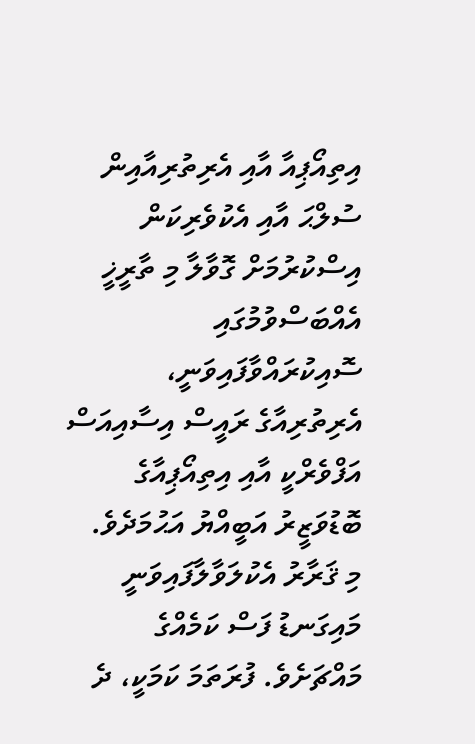އިތިއޯޕިއާ އާއި އެރިތުރިއާއިން ސުލްޙަ އާއި އެކުވެރިކަން އިސްކުރުމަށް ގޮވާލާ މި ތާރީޚީ އެއްބަސްވުމުގައި ސޮއިކުރައްވާފައިވަނީ، އެރިތުރިއާގެ ރައީސް އިސާއިއަސް އަފްވެރްކީ އާއި އިތިއޯޕިއާގެ ބޮޑުވަޒީރު އަބީއްޔު އަޙުމަދެވެ.
މި ޤަރާރު އެކުލަވާލާފައިވަނީ މައިގަނޑު ފަސް ކަމެއްގެ މައްޗަށެވެ. ފުރަތަމަ ކަމަކީ، ދެ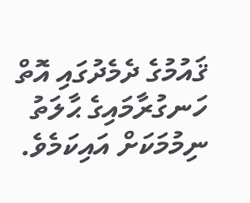ޤައުމުގެ ދެމެދުގައި އޮތް ހަނގުރާމައިގެ ޙާލަތު ނިމުމަކަށް އައިކަމެވެ.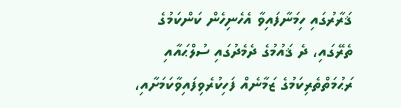ޤަރާރުގައި ހިމަނާފައިވާ އެހެނިހެން ކަންކަމުގެ ތެރޭގައި، ދެ ޤައުމުގެ ދެމެދުގައި ސުލްޙައާއި ރަޙުމަތްތެރިކަމުގެ ޒަމާނެއް ފަހިކުރެވިފައިވާކަމަށާއި،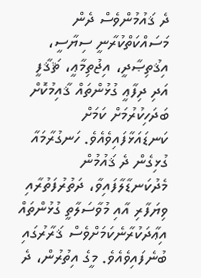ދެ ޤައުމުންވެސް ދެން މަސައްކަތްކުރާނީ ސިޔާސީ، އިޤުތިޞާދީ، އިޖުތިމާޢީ، ޘަޤާފީ އަދި ދިފާޢީ ގުޅުންތައް ޤާއިމުކޮށް ބަދަހިކުރުމަށް ކަމަށް ކަނޑައަޅާފައިވެއެވެ. ހަނގުރާމައާ ގުޅިގެން ދެ ޤައުމުން މެދުކަނޑާލާފައިވާ، ދަތުރުފަތުރާއި ވިޔަފާރި އާއި މުވާސަލާތީ ގުޅުންތައް އިޢާދަކުރާނެކަމަށްވެސް ޤަރާރުގައި ބުނެފައިވެއެވެ. މީގެ އިތުރުން، ދެ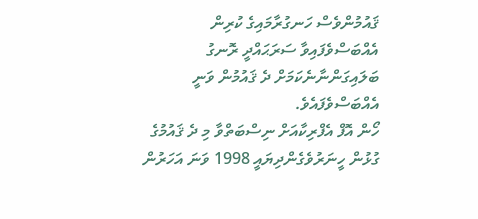ޤައުމުންވެސް ހަނގުރާމައިގެ ކުރިން އެއްބަސްވެފައިވާ ސަރަޙައްދީ ރޮނގު ބަލައިގަންނާނެކަމަށް ދެ ޤައުމުން ވަނީ އެއްބަސްވެފައެވެ.
ހޯން އޮފް އެފްރިކާއަށް ނިސްބަތްވާ މި ދެ ޤައުމުގެ ގުޅުން ހީނަރުވެގެންދިޔައީ 1998 ވަނަ އަހަރުން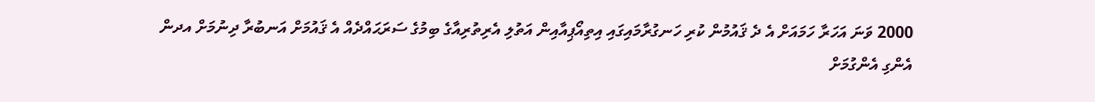2000 ވަނަ އަހަރާ ހަމައަށް އެ ދެ ޤައުމުން ކުރި ހަނގުރާމައިގައި އިތިއޯޕިއާއިން އަތުލި އެރިތުރިއާގެ ބިމުގެ ސަރަޙައްދެއް އެ ޤައުމަށް އަނބުރާ ދިނުމަށް އދން އެންގި އެންގުމަށް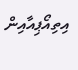އިތިއޯޕިއާއިން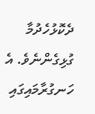ދެކޮޅުހެދުމާ ގުޅިގެންނެވެ. އެ ހަނގުރާމައިގައި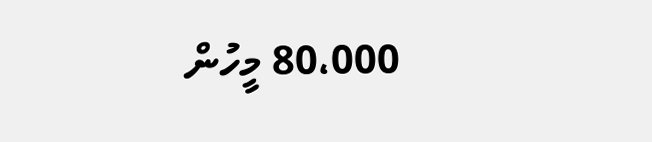80،000 މީހުން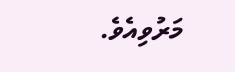މަރުވިއެވެ.